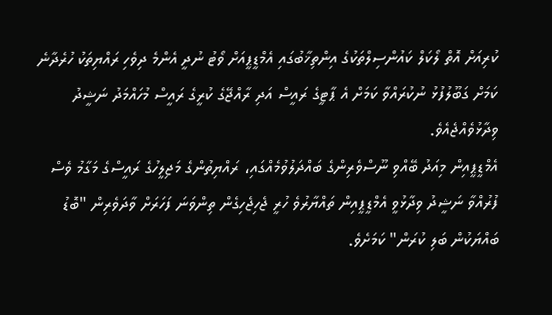ކުރިއަށް އޮތް ލޯކަލް ކައުންސިލްތަކުގެ އިންތިޚާބުގައި އެމްޑީޕީއަށް ވޯޓު ނުދީ އެންމެ ދިވެހި ރައްޔިތަކު ހުރެދާނެ ކަމަށް ގަބޫލުފުޅު ނުކުރައްވާ ކަމަށް އެ ޕާޓީގެ ރައީސް އަދި ރާއްޖޭގެ ކުރީގެ ރައީސް މުހައްމަދު ނަޝީދު ވިދާޅުވެއްޖެއެވެ.
އެމްޑީޕީއިން މިއަދު ބޭއްވި ނޫސްވެރިންގެ ބައްދަލުވުމެއްގައި، ރައްޔިތުންގެ މަޖިލީހުގެ ރައީސްގެ މަގާމު ވެސް ފުރުއްވާ ނަޝީދު ވިދާޅުވީ އެމްޑީޕީއިން ތައްޔާރުވެ ހުރީ ޖެހިޖެހިގެން ތިންވަނަ ފަހަރަށް ވާދަވެރިން "ބޮޑު ބައްޔަކުން ބަލި ކުރަން" ކަމަށެވެ.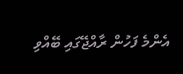އެންމެ ފަހުން ރާއްޖޭގައި ބޭއްވި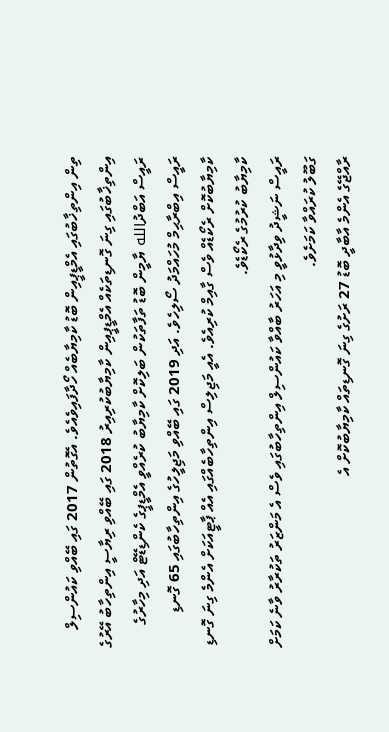ތިން އިންތިޚާބުގައި އެމްޑީޕީއިން ބޮޑު ކާމިޔާބެއް ހޯދާފައިވެއެވެ. އެގޮތުން 2017 ގައި ބޭއްވި ކައުންސިލް އިންތިޚާބުގައި ގިނަ ގޮނޑިތަކެއް އެމްޑީޕީއިން ކާމިޔާބުކުރިއިރު 2018 ގައި ބޭއްވި ރިޔާސީ އިންތިހާބު އޭރުގެ ރައީސް އަބްދުالله ޔާމީން ބޮޑު ތަފާތަކުން ބަލިކޮށް ކާމިޔާބު ކުރެއްވީ އެމްޑީޕީގެ ކެންޑިޑޭޓް އަދި މިހާރުގެ ރައީސް އިބްރާޙިމް މުހައްމަދު ސޯލިހެވެ. އަދި 2019 ގައި ބޭއްވި މަޖިލީހުގެ އިންތިހާބުގައި 65 ގޮނޑި ކާމިޔާބުކޮށް ރެކޯޑެއް ވެސް ގާއިމް ކުރިއެވެ. އެއީ މަޖިލިސް އިންތިހާބެއްގައި އެއް ޕާޓީއަކަށް އެންމެ ގިނަ ގޮނޑި ކާމިޔާބު ކުރުމުގެ ރެކޯޑެވެ.
ރައީސް ނަޝީދު ވިދާޅުވީ މި އަހަރު ބާއްވާ ކައުންސިލް އިންތިހާބުގައި ވެސް އެ މަންޒަރު ތަކުރާރު ވާނެ ކަމަށް ގަބޫލު ކުރައްވާ ކަމަށެވެ.
ރާއްޖޭގެ އެންމެ އާބާދީ ބޮޑު 27 ރަށުގެ ގިނަ ގޮނޑިތައް ކާމިޔާބުކޮށް އެ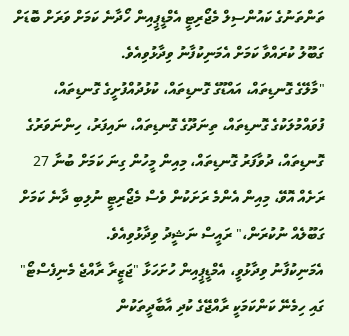ތަންތަނުގެ ކައުންސިލް މެޖޯރިޓީ އެމްޑީޕީއިން ހޯދާނެ ކަމަށް ވަރަށް ބޮޑަށް ގަބޫލު ކުރައްވާ ކަމަށް އެމަނިކުފާނު ވިދާޅުވިއެވެ.
"މާލޭގެ ގޮނޑިތައް، އައްޑޫގެ ގޮނޑިތައް، ކުޅުދުއްފުށީގެ ގޮނޑިތައް، ފުވައްމުލަކުގެ ގޮނޑިތައް، ތިނަދޫގެ ގޮނޑިތައް، ނައިފަރު، ހިންނަވަރުގެ ގޮނޑިތައް، ދުވާފަރު ގޮނޑިތައް، މިއިން މީހުން ގިނަ ކަމަށް ބުނާ 27 ރަށެއް އޮވޭ، މިއިން އެންމެ ރަށަކުން ވެސް މެޖޯރިޓީ ނުލިބި ދާނެ ކަމަށް ގަބޫލެއް ނުކުރަން،" ރައީސް ނަޝީދު ވިދާޅުވިއެވެ.
އެމަނިކުފާނު ވިދާޅުވީ، އެމްޑީޕީއިން ހުށަހަޅާ "ޖަޒީރާ ރާއްޖެ މެނިފެސްޓޯ" ގައި ހިމެނޭ ކަންކަމަކީ ރާއްޖޭގެ ކުދި އާބާދީތަކުން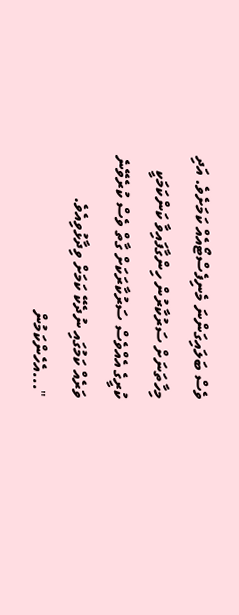ވެސް ބަލައިގަންނަ މެނިފެސްޓޯއެއް ކަމަށެވެ. އަދި މިހާތަނަށް ސަރުކާރުން ހިންގާފައިވާ ކަންކަމަކީ ކުރީގެ އެއްވެސް ސަރުކާރަކަށް ގާތް ވެސް ކުރެވޭނެ ވަރެއް ކަމުގައި ނުދެކޭ ކަމަށް ވިދާޅުވިއެވެ.
"...އެހެންކަމުން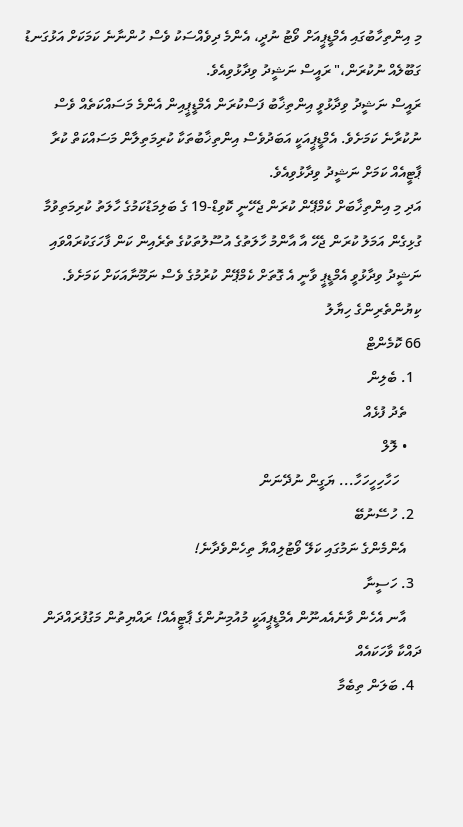މި އިންތިހާބުގައި އެމްޑީޕީއަށް ވޯޓު ނުދީ، އެންމެ ދިވެއްސަކު ވެސް ހުންނާނެ ކަމަކަށް އަޅުގަނޑު ގަބޫލެއް ނުކުރަން،" ރައީސް ނަޝީދު ވިދާޅުވިއެވެ.
ރައީސް ނަޝީދު ވިދާޅުވީ އިންތިޚާބު ފަސްކުރަން އެމްޑީޕީއިން އެންމެ މަސައްކަތެއް ވެސް ނުކުރާނެ ކަމަށެވެ. އެމްޑީޕީއަކީ އަބަދުވެސް އިންތިޚާބުތަކާ ކުރިމަތިލާން މަސައްކަތް ކުރާ ޕާޓީއެއް ކަމަށް ނަޝީދު ވިދާޅުވިއެވެ.
އަދި މި އިންތިޚާބަށް ކެމްޕޭން ކުރަން ޖެހޭނީ ކޮވިޑް-19 ގެ ބަލިމަޑުކަމުގެ ހާލަތު ކުރިމަތިވުމާ ގުޅިގެން އަމަލު ކުރަން ޖެހޭ އާ އާންމު ހާލަތުގެ އުސޫލުތަކުގެ ތެރެއިން ކަން ފާހަގަކުރައްވައި ނަޝީދު ވިދާޅުވީ އެމްޑީޕީ ވާނީ އެ ގޮތަށް ކެމްޕޭން ކުރުމުގެ ވެސް ނަމޫނާއަކަށް ކަމަށެވެ.
ކިޔުންތެރިންގެ ހިޔާލު
66 ކޮމެންޓް
  1. ބެލިން
    ތެދު ފުޅެއް
    • ލޮލް
      ހަހާހިހީހަހާ... ޔަގީން ނުދޭނަން
  2. ހުސޭނުބޭ
    އެންމެންގެ ނަމުގައި ކަލޭ ވޯޓުލިއްޔާ ތިހެންވެދާނެ!
  3. ހަސީނާ
    އާނ އެހެން ވާނެއެއނޫން އެމްޑީޕީއަކީ މުއުމިނުންގެ ޕާޓީއެއް! ރައްޔިތުން މަގުފުރައްދަން ދައްކާ ވާހަކައެއް
  4. ބަލަން ތިބެމާ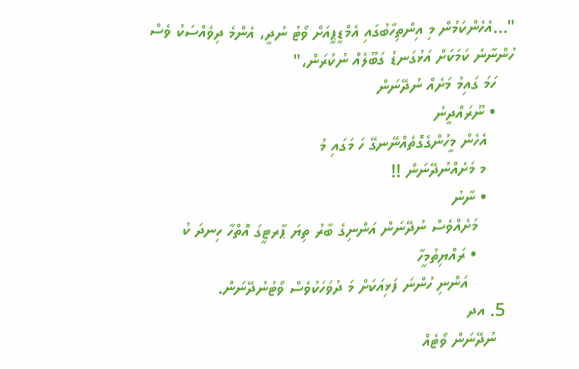"...އެހެންކަމުން މި އިންތިހާބުގައި އެމްޑީޕީއަށް ވޯޓު ނުދީ، އެންމެ ދިވެއްސަކު ވެސް ހުންނާނެ ކަމަކަށް އަޅުގަނޑު ގަބޫލެއް ނުކުރަން،"
    ހަމަ ގައިމު މަށެއް ނުދޭނަން
    • ނޫރައްދީނު
      އެހެން މީހުންގެގޮތެއްނޭނގޭ ހަ މަގައި މު
      މ މަށެއްނުދޭނަން !!
      • ނާނު
        މަށެއްވެސް ނުދޭނަން އަންނިގެ ބާރު ތިޔަ ޕާރޓީގަ އޮތްހާ ހިނދަ ކު
        • ރައްޔިތުމީހާ
          އަންނި ހުންނަ ފަޅިއަކަށް މަ ދުވަހަކުވެސް ވޯޓުނުދޭނަން.
  5. އދ
    ނުދޭނަން ވޯޓެއް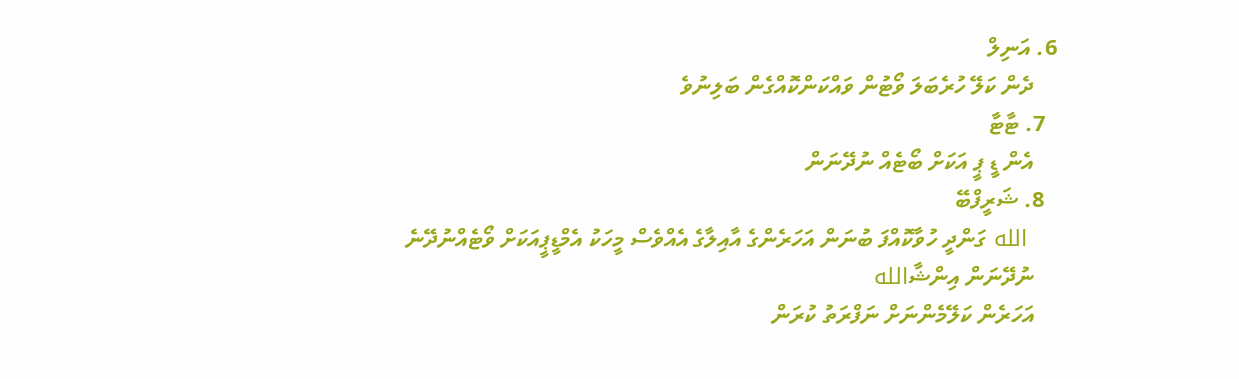6. އަނިލް
    ދެން ކަލޭ ހުރެބަލަ ވޯޓުން ވައްކަންކޮއްގެން ބަލިނުވެ
  7. ޓާޓާ
    އެން ޑީ ޕީ އަކަށް ބޯޓެއް ނުދޭނަން
  8. ޝަރީފްބޭ
    الله ގަންދީ ހުވާކޮއްފަ ބުނަން އަހަރެންގެ އާއިލާގެ އެއްވެސް މީހަކު އެމްޑީޕީއަކަށް ވޯޓެއްނުދޭނެ
    ނުދޭނަން އިންޝާالله
    އަހަރެން ކަލޭމެންނަށް ނަފްރަތު ކުރަން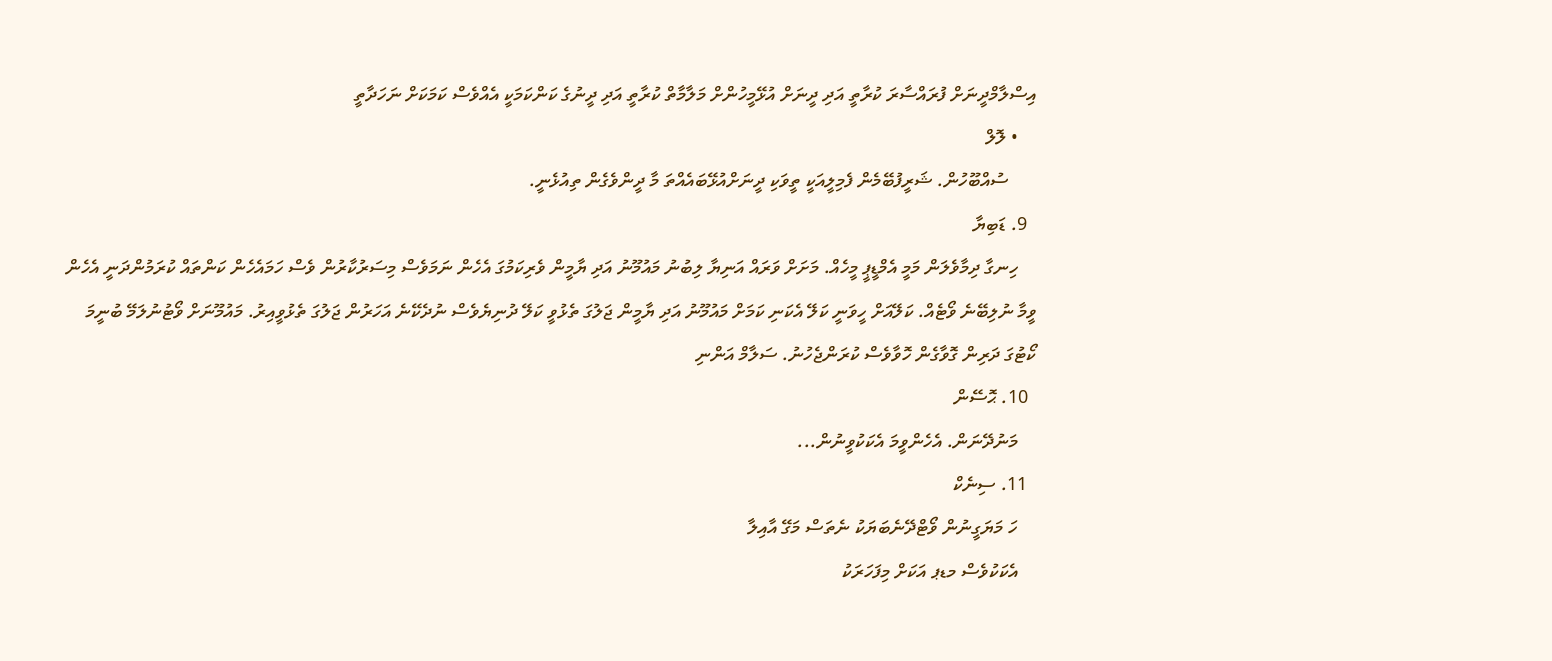އިސްލާމްދީނަށް ފުރައްސާރަ ކުރާތީ އަދި ދީނަށް އުޅޭމީހުންށް މަލާމާތް ކުރާތީ އަދި ދީނުގެ ކަންކަމަކީ އެއްވެސް ކަމަކަށް ނަހަދާތީ
    • ލޮލް
      ސުއްބޫހުން. ޝަރީފުބޭމެން ފެމިލީއަކީ ތީވަކި ދީނަށްއުޅޭބައެއްތަ މާ ދީންވެގެން ތިއުޅެނީ.
  9. ޑަބިޔާ
    ހިނގާ ދިމާވެލަން މަމީ އެމްޑީޕީ މީހެއް. މަށަށް ވަރައް އަނިޔާ ލިބުނު މައުމޫނު އަދި ޔާމީން ވެރިކަމުގަ އެހެން ނަމަވެސް މިސަރުކާރުން ވެސް ހަމައެހެން ކަންތައް ކުރަމުންދަނީ އެހެން ވީމާ ނުލިބޭނެ ވޯޓެއް. ކަލޭއަށް ހީވަނީ ކަލޭ އެކަނި ކަމަށް މައުމޫނު އަދި ޔާމީން ޖަލުގަ ތެޅުވީ ކަލޭ ދުނިޔެވެސް ނުދެކޭނެ އަހަރުން ޖަލުގަ ތެޅުވީއިރު. މައުމޫނަށް ވޯޓުނުލަމޭ ބުނީމަ ކޯޓުގަ ދަރިން ގޮވާގެން ހޮވާވެސް ކުރަންޖެހުނު. ސަލާމް އަންނި
  10. ޙޮސޭން
    މަނުދޭނަން. އެހެންވީމަ އެކަކުވީނުން...
  11. ސިނެކް
    ހަ މަޔަގީނުން ވޯޓްދޭނެބަޔަކު ނެތަސް މަގޭ އާއިލާ
    އެކަކުވެސް މޑޕ އަކަށް މިފަހަރަކު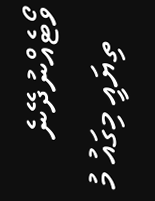ވޯޓެއްނުދޭނެ
    ތިޔައީ މިގައު މު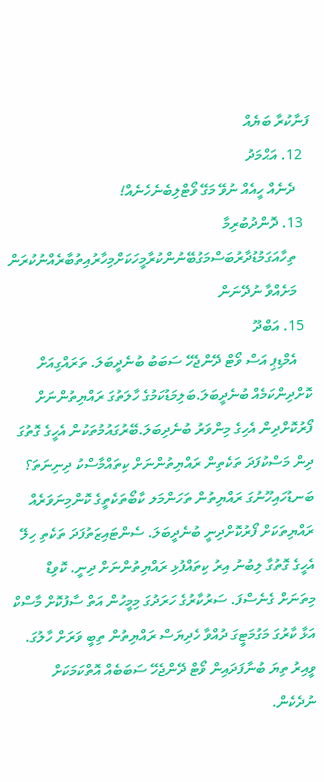ފަނާކުރާ ބަޔެއް
  12. އަޙްމަދު
    ދެނެއް ހީއެއް ނުވޭ މަގޭ ވޯޓްލިބެނެހެނެއް!
  13. ދޮންދުބުރިމާ
    ތިހާއަގަމުޑުދާރުބަސްމަގުބޭނުންކުރާމީހަކަށްމިހާރުއިތުބާރެއްނުކުރަން
    މަށެއްވާ ނުދޭނަން
  15. އަބްދޫ
    އެމްޑިޕި އަސް ވޯޓް ދޭންޖެހޭ ސަބަބު ބުނެދީބަލަ. ތަރައްގިއަށް ކޮށްދިންކަމެއް ބުނެދީބަލަ.ބަލިމަޑުކަމުގެ ހާލަތުގަ ރައްޔިތުންނަށް ފޯރުކޮށްދިން އެހިގެ މިންވަރު ބުނެދިބަލަ.ބޭރުގައުމުތަކުން އެހީގެ ގޮތުގަ ދިން މަސްކުފަދަ ތަކެތިން ރައްޔިތުންނަށް ކިތައްމާސްކު ދިނިނަތަ؟ ބަނޑުހައިހޫނުގަ ރައްޔިތުން ތަހަންމަލ ކާބޯތަކެތީގެ ކޮންމިނަވަރެއް ރައްޔިތަކަށް ފޯރުކޮށްދިނީ ބުނެދީބަލަ. ސެންޓައިޒަތުފަދަ ތަކެތި ހިލޭ އެހީގެ ގޮތުގާ ލިބުނު އިރު ކިތައްފުޅި ރައްޔިތުންނަށް ދިނީ. ކޮވިޑް މިތަނަށް ގެނެސްފަ. ސަރުކާރުގެ ހަރަދުގަ މިމީހުން އަތް ސާފުކޮށް މާސްކް އަޅާ ކާރުގަ މަގުމަޓީގަ ދުއްވާ ހެދިޔަސް ރައްޔިތުން ތިބީ ވަރަށް ހާލުގަ. ވީއިރު ތިޔަ ބުނާފަދައިން ވޯޓް ދޭންޖެހޭ ސަބަބެއް އޮތްކަމަކަށް ނުދެކެން.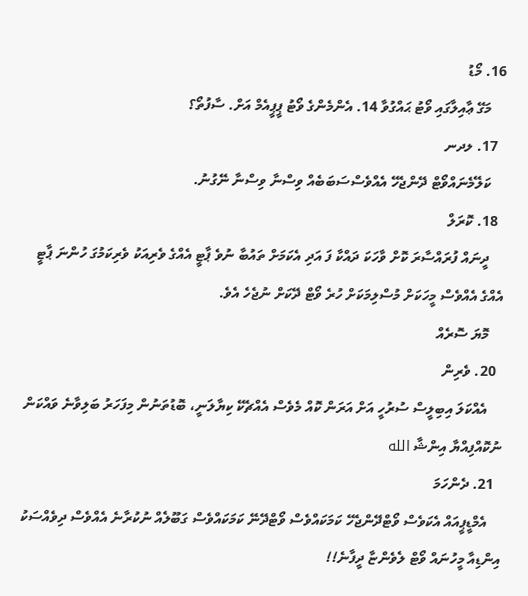16. މޯޑު
    މަގޭ ޢާއިލާގައި ވޯޓު ޙައްގުވާ 14. އެންމެންގެ ވޯޓު ޕީޕީއެމް އަށް. ސާފުތޯ؟
  17. ލދނ
    ކަލޭމެނައްވޯޓް ދޭންޖެހޭ އެއްވެސްސަބަބެއް ވިސްނާ ވިސްނާ ނޭގުނު.
  18. ކޮރަލް
    ދީނައް ފުރައްސާރަ ކޮށް ވާހަކަ ދައްކާ ފަ އަދި އެކަމަށް ތައުބާ ނުވެ ޕާޓީ އެއްގެ ވެރިއަކު ވެރިކަމުގަ ހުންނަ ޕާޓީ އެއްގެ އެއްވެސް މީހަކަށް މުސްލިމަކަށް ހުރެ ވޯޓް ދޭކަށް ނުޖެހެ އެވެ.
    މޮޔަ ސޮރެއް
  20. ވެރިން
    އެއްކަލަ އިބިލީސް ސުރުހީ އަށް އަރަން ކޮއް މެވެސް އެއްޗެކޭ ކިޔާލަނީ، ބޮޑުތަނުން މިފަހަރު ބަލިވާނެ ވައްކަން ނުކޮއްފިއްޔާ އިންޝާ الله
  21. ދެންހަމަ
    އެމްޑީޕީއައް އެކަވެސް ވޯޓްދޭންޖެހޭ ކަމަކައްވެސް ވޯޓްދޭނޭ ކަމަކައްވެސް ގަބޫލެއް ނުކުރާނެ އެއްވެސް ދިވެއްސަކު އިންޑިއާ މީހުނައް ވޯޓް ލެވެންޏާ ދީފާނެ!!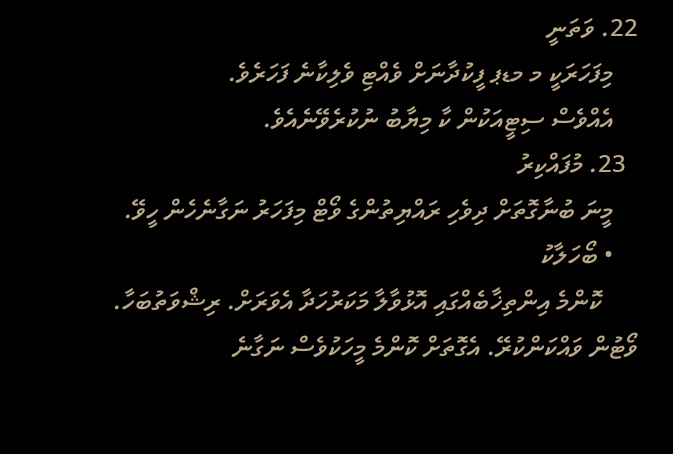22. ވަތަނީ
    މިފަހަރަކީ މ މޑޕ ފީކުދާނަށް ވެއްޓި ވެލިކާނެ ފަހަރެވެ.
    އެއްވެސް ސިޓީއަކުން ކާ މިޔާބު ނުކުރެވޭނެއެވެ.
  23. މުފައްކިރު
    މީނަ ބުނާގޮތަށް ދިވެހި ރައްޔިތުންގެ ވޯޓް މިފަހަރު ނަގާނެހެން ހީވޭ.
    • ބޯހަލާކު
      ކޮންމެ އިންތިޚާބެއްގައި އޮޅުވާލާ މަކަރުހަދާ އެވަރަށް. ރިޝްވަތުބަހާ. ވޯޓުން ވައްކަންކުރޭ. އެގޮތަށް ކޮންމެ މީހަކުވެސް ނަގާނެ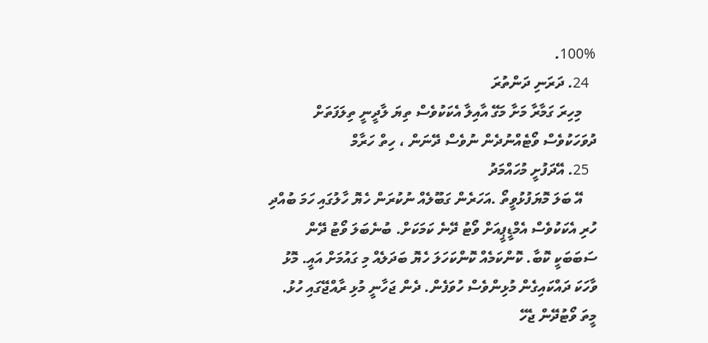100%.
  24. ދަރަނި ދަންތުރަ
    މިހިރަ ގަމާރާ މަށާ މަގޭ އާއިލާ އެކަކުވެސް ތިޔަ ލާދީނީ ތިލަފަތަށް ދުވަހަކުވެސް ވޯޓެއްނުދެން ނުވެސް ދޭނަން ، ހިތް ހަރާމް
  25. އޭދަފުށީ މުހައްމަދު
    އޭ ބަލަ މޮޔަފުޅުވީތޯ .އަހަރެން ގަބޫލެއް ނުކުރަން ހެޔޮ ހާލުގައި ހަމަ ބުއްދި ހުރި އެކަކުވެސް އެމްޑީޕީއަށް ވޯޓު ދޭނެ ކަމަކަށް. ބުނެބަލަ ވޯޓު ދޭން ސަބަބަކީ ކޮބާ. ކޮންކަމެއް ކޮންކަހަލަ ހެޔޮ ބަދަލެއް މި ގައުމަށް އައީ. މޮޅު ވާހަކަ ދައްކައިގެން މުޅިންވެސް ހުވަފެން. ދެން ޖަހާނީ މުޅި ރާއްޖޭގައި ހުޅު. މީތަ ވޯޓުދޭން ޖެހޭ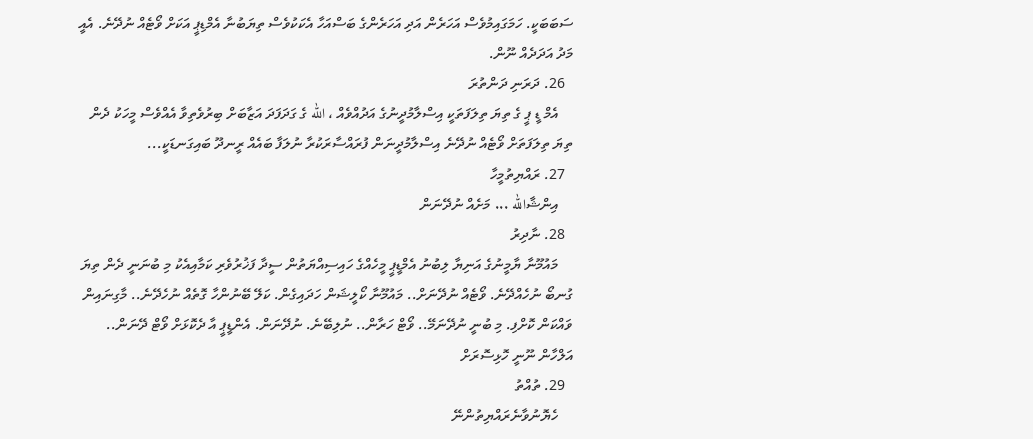ސަބަބަކީ. ހަމަގައިމުވެސް އަހަރެން އަދި އަހަރެންގެ ބަސްއަހާ އެކަކުވެސް ތިޔަބުނާ އެމްޑިޕީ އަކަށް ވޯޓެއް ނުދޭނެ. އެއީ މަދު އަދަދެއް ނޫން.
  26. ދަރަނި ދަންތުރަ
    އެމް ޑީ ޕީ ގެ ތިޔަ ތިލަފަތަކީ އިސްލާމުދީނުގެ އަދުއްވެއް ، الله ގެ ގަދަފަދަ އަޒާބަށް ބިރުވެތިވާ އެއްވެސް މީހަކު ދެން ތިޔަ ތިލަފަތަށް ވޯޓެއް ނުދޭނެ އިސްލާމުދީނަން ފުރައްސާރަކުރާ ނުލަފާ ބައެއް ރީނދޫ ބައިގަނޑަކީ...
  27. ރައްޔިތުމީހާ
    އިންޝާالله ... މަށެއް ނުދޭނަން
  28. ނާދިރު
    މައުމޫނާ ޔާމީނުގެ އަނިޔާ ލިބުނު އެމްޑީޕީ މީހެއްގެ ހައިސިއްޔަތުން ސީދާ ފަޚުރުވެރި ކަމާއިއެކު މި ބުނަނީ ދެން ތިޔަ ގުނބޯ ނުހެއްދޭނެ. ވޯޓެއް ނުދޭނަށް.. މައުމޫނާ ކޯލީޝަން ހަދައިގެން. ކަލޭ ބޭނުންހާ ގޮތެއް ނުހެދޭނެ.. މާގިނައިން ވައްކަން ކޮށްފި. މި ބުނީ ނުދޭނަމޭ.. ވޯޓް ހަރާން.. ނުލިބޭނެ. ނުދޭނަން. އެންޑީޕީ އާ ދެކޮޅަށް ވޯޓް ދޭނަން.. އަލްހާން ނޫނީ ހޮޅިސޮރަށް
  29. ތުއްތު
    ހެޔޮނުވާނެރައްޔިތުންނޭ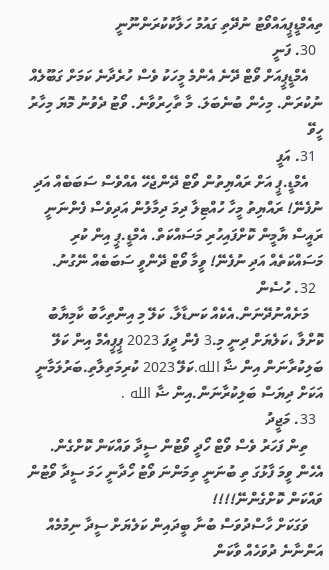ތިއެމްޑީޕީއައްވޯޓު ނުދޭތި ގައުމު ހަލާކުކުރަންނޫނީ
  30. ފަނީ
    އެމްޑީޕީއަށް ވޯޓް ދޭނެ އެންމެ މީހަކު ވެސް ހުރެދާނެ ކަމަށް ގަބޫލެއް ނުކުރަން. މިހެން ބުނެބަލަ. މާ ތާހިރުވާނެ. ވޯޓު ދެވުނު މޮޔަ މިހާރު ހީވޭ
  31. އަފީ
    އެމްޑީ.ޕީ އަށް ރައްޔިތުން ވޯޓް ދޭންޖެހޭ އެއްވެސް ސަބަބެއް އަދި ނުފެނޭ! ރައްޔިތު މީހާ ހުއްޓިލާ ދިމަ ދިމާލުން އަދިވެސް ފެންނަނީ ރައީސް ޔާމީން ކޮށްފައިހުރި މަސައްކަތް. އެމްޑީ.ޕީ އިން ކުރި މަސައްކަތެއް އަދި ނުފެނޭ! ވީމާ ވޯޓް ދޭންވީ ސަބަބެއް ނޭގުނު.
  32. ހުސެން
    މަށެއްނުދޭނަން.އެކެއް ކަނޑާލާ. ކަލޭ މި އިންތިހާބު ކާމިޔާބު ކޮށްލާ ،ކަލެޔަށް ދިނީ މި.3 ފެން ދީފަ 2023 ޕީޕީއެމް އިން ކަލޭ ބަލިކުރާނަން އިން ޟާ الله.ކަލޭ 2023 ކުރިމަތިލާތި.ބަރުލަމާނީ އަކަށް ދިޔަސް ބަލިކުރާނަން.އިން ޟާ الله .
  33. މަޖީދު
    ތިން ފަހަރު ވެސް ވޯޓް ހޯދީ ވޯޓުން ސީދާ ވައްކަން ކޮށްގެން. އެހެން ވީމަ ފާޅުގަ ތި ބުނަނީ ތިމަންނަ ވޯޓު ހޯދާނީ ހަމަ ސީދާ ވޯޓުން ވައްކަން ކޮށްގެންނޭ!!!!
    ވަގަކަށް ހާސްދުވަސް ބުނާ ބީދައިން ކަލެޔަށް ސީދާ ނިމުމެއް އަންނާނެ ދުވަހެއް ވާކަން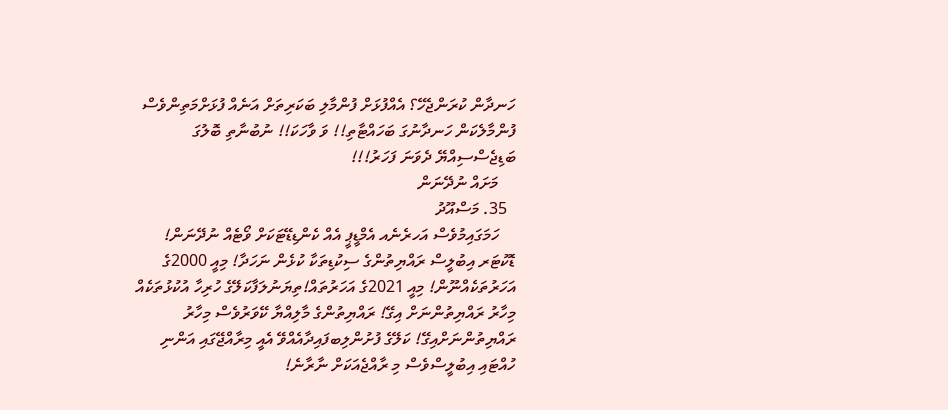ހަނދާން ކުރަންޖެހޭ؟ އެއްފުޅަށް ފުންމާލި ބަކަރިތަށް އަނެއް ފުޅަށްމަތިންވެސް ފުންމާލެކަން ހަނދާނުގަ ބަހައްޓާތި!! ވަ ވާހަކަ!! ނުބުނާތި ބޮލުގަ ބަޑިޖެސްސިއްޔޭ ދެވަނަ ފަހަރު!!!
    މަށައް ނުދޭނަން
  35. މަސްއޫދު
    ހަމަގައިމުވެސް އަހރެނެއ އެމްޑީޕީ އެއް ކެންޑިޑޭޓަކަށް ވޯޓެއް ނުދޭނަން! ޑޮކުޓަރ އިބުލީސް ރައްޔިތުންގެ ސިކުޑިތަކާ ކުޅެން ނަހަދާ! މިއީ 2000ގެ އަހަރުތަކެއްނޫން! މިއީ 2021ގެ އަހަރުތައް!ތިޔަނުލަފާކަލޭގެ ހުރިހާ އުކުޅުތަކެއް މިހާރު ރައްޔިތުންނަށް އިގޭ! ރައްޔިތުންގެ މާލިއްޔާ ކޭވަރުވެސް މިހާރު ރައްޔިތުންނަށްއިގޭ! ކަލޭގެ ފުށުންލިބފައިދާއެއްވޭ އެއީ މިރާއްޖޭގައި އަންނި ހުއްޓައި އިބުލީސްވެސް މި ރާއްޖެއަކަށް ނާރާނެ!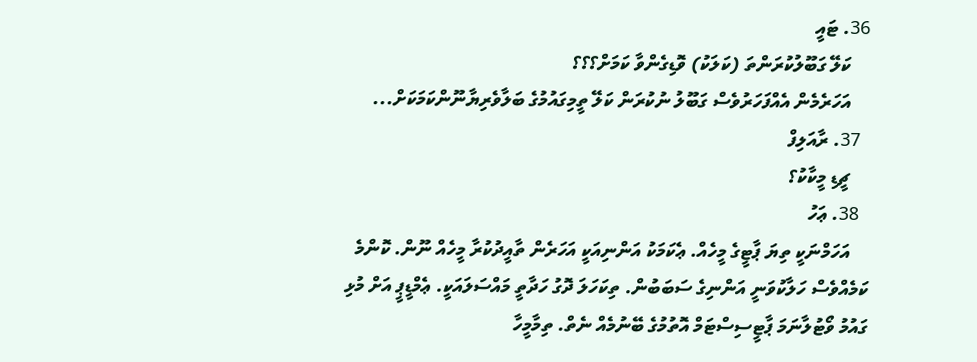36. ޓައީ
    ކަލޭ ގަބޫލުކުރަންތަ (ކަލަކު) ވޮޑިގެންވާ ކަމަށް؟؟؟
    އަހަރެމެން އެއްފަހަރުވެސް ގަބޫލު ނުކުރަން ކަލޭ ތީމިގައުމުގެ ބަލާވެރިޔާނޫންކަމަކަށް...
  37. ރާއަލިފް
    ޗީޑި މީކާކު؟
  38. ޢަހު
    އަހަމްނަކީ ތިޔަ ޕާޓީގެ މީހެއް. ޢެކަމަކު އަންނިއަކީ އަހަރެން ތާއީދުކުރާ މީހެއް ނޫން. ކޮންމެ ކަމެއްވެސް ހަލާކުވަނީ އަންނިގެ ސަބަބުން. ތިކަހަލަ ދޮގު ހަދާތީ މައްސަލައަކީ. ޢެމްޑީޕީ އަށް މުޅި ގައުމު ވޯޓުލާނަމަ ޕާޓީސިސްޓަމް އޮތުމުގެ ބޭނުމެއް ނެތް. ތިމާމީހާ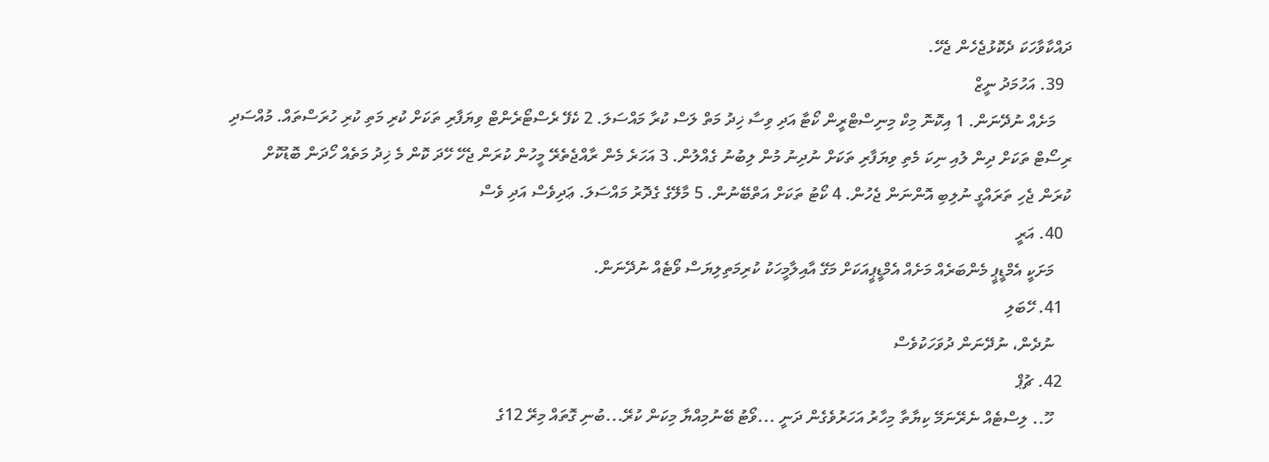ދައްކާވާހަކަ ދެކޮޅުޖެހެން ޖެހޭ.
  39. އަހުމަދު ނީޒް
    މަށެއް ނުދޭނަން. 1 އިކޮނޮ މިކް މިނިސްޓްރީން ކޯޓާ އަދި ވިސާ ޚިދު މަތް ލަސް ކުރާ މައްސަލަ. 2 ކެފޭ ރެސްޓޯރެންޓް ވިޔަފާރި ތަކަށް ކުރި މަތި ކުރި ހުރަސްތައް. މުއްސަދި ރިސޯޓް ތަކަށް ދިން ލުއި ނިކަ މެތި ވިޔަފާރި ތަކަށް ނުދިނު މުން ލިބުނު ގެއްލުން. 3 އަހަރެ މެން ރާއްޖެތެރޭ މީހުން ކުރަން ޖެހޭ ހޭދަ ކޮން މެ ޚިދު މަތެއް ހޯދަން ބޮޑުކޮށް ކުރަން ޖެހި ތަރައްގީ ނުލިބި އޮންނަން ޖެހުން. 4 ކޯޓު ތަކަށް އަތްބޭނުން. 5 މާލޭގެ ގެދޮރު މައްސަލަ. ޢަދިވެސް އަދި ވެސް
  40. އަރީ
    މަށަކީ އެމްޑީޕީ މެންބަރެއް މަށެއް އެމްޑީޕީއަކަށް މަގޭ އާއިލާމީހަކު ކުރިމަތިލިޔަސް ވޯޓެއް ނުދޭނަން.
  41. ހޭބަލި
    ނުދެން، ނުދޭނަން ދުވަހަކުވެސް
  42. ޗުޕް
    ހޫ.. ލިސްޓެއް ނެރޭނަމޭ ކިޔާތާ މިހާރު އަހަރުވެގެން ދަނީ ...ވޯޓު ބޭނުމިއްޔާ މިކަން ކުރޭ...ބުނި ގޮތައް މިރޭ 12ގެ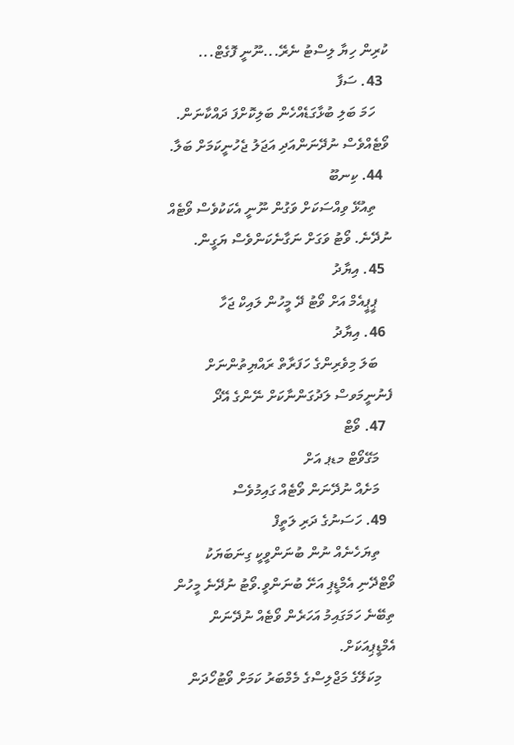ކުރިން ހިޔާ ލިސްޓު ނެރޭ...ނޫނީ ފޮގެޓް...
  43. ސަފާ
    ހަމަ ބަލި ބުޅާގަޑެއްހެން ބަލިކޮށްފަ ދައްކާނަން. ވޯޓެއްވެސް ނުދޭނަންއަދި އަޖަލު ޖެހުނީކަމަށް ބަލާ.
  44. ކިނބޫ
    ތިއުޅޭ ވިއްސަކަށް ވަގުން ނޫނީ އެކަކުވެސް ވޯޓެއް ނުދޭނެ. ވޯޓު ވަގަށް ނަގާނެކަންވެސް ޔަގީން.
  45. އިޔާދު
    ޕީޕީއެމް އަށް ވޯޓު ދޭ މީހުން ލައިކް ޖަހާ
  46. އިޔާދު
    ބަލަ މިވެރިންގެ ހަފަރާތް ރައްޔިތުންނަށް ފެނުނީމަވސް ލަދުގަންނާކަށް ނޭންގެ އޭދޯ
  47. ވޯޓް
    މަގޭވޯޓް މޑޕ އަށް
    މަށެއް ނުދޭނަން ވޯޓެއް ގައިމުވެސް
  49. ހަސަނުގެ ދަރި ލަތީފް
    ތިޔަހެނެއް ނުން ބުނަންވީކީ ގިނަބަޔަކު ވޯޓްދޭނި އެމްޑީޕި އަށޭ ބުނަންވީ.ވޯޓު ނުދޭނެ މީހުން ތިބޭނެ ހަމަގައިމު އަހަރެން ވޯޓެއް ނުދޭނަން އެމްޑީޕިއަކަށް.
    މިކަލޭގެ މަޖްލިސްގެ މެމްބަރު ކަމަށް ވޯޓުހޯދަން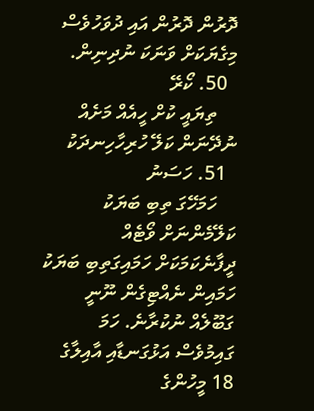ދޮރުން ދޮރުން އައި ދުވަހުވެސް މިގެޔަކަށް ވަނަކަ ނުދިނިން.
  50. ކޯރޭ
    ތިޔައީ ކުށް ހީއެއް މަށެއް ނުދޭނަން ކަލޭ ހުރިހާހިނދަކު
  51. ހަސަނު
    ހަމަހޭގަ ތިބި ބަޔަކު ކަލޭމެންނަށް ވޯޓެއް ދީފާނެކަމަކަށް ހަމައިގަތިބި ބަޔަކު ހަމައިން ނެއްޓިގެން ނޫނީ ގަބޫލެއް ނުކުރާނެ. ހަމަ ގައިމުވެސް އަޅުގަނޑާއި އާއިލާގެ 18 މީހުންގެ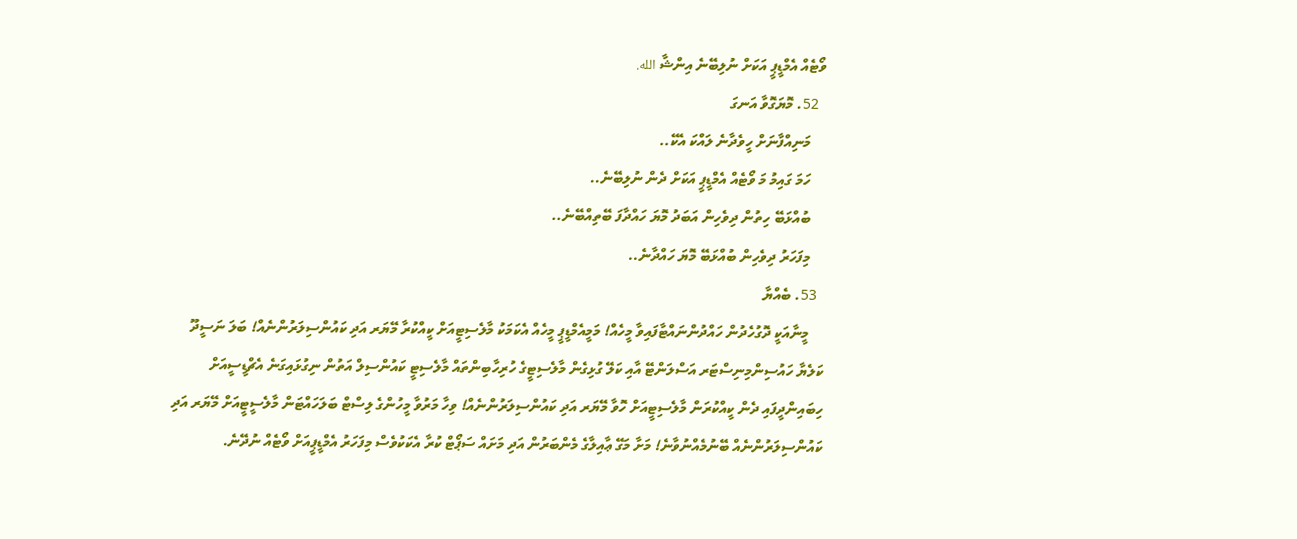ވޯޓެއް އެމްޑީޕީ އަކަށް ނުލިބޭނެ އިންޝާ الله.
  52. މޮޔަގޮވާ އަނގަ
    މަނިއްފާނަށް ހީވެދާނެ ލައްކަ އެކޭ..
    ހަމަ ގައިމު މަ ވޯޓެއް އެމްޑީޕީ އަކަށް ދެން ނުލިބޭނެ..
    ބުއްޅަބޭ ހިތުން ދިވެހިން އަބަދު މޮޔަ ހައްދާފަ ބޭތިއްބޭނެ..
    މިފަހަރު ދިވެހިން ބުއްޅަބޭ މޮޔަ ހައްދާނެ..
  53. ބެއްޔާ
    މީނާއަކީ ދޮގުހެދުން ހައްދުންނައްޓާފައިވާ މީހެއް! މަމީއެމްޑީޕީ މީހެއް އެކަމަކު މާލެސިޓީއަށް ކީއްކުރާ މޭޔަރ އަދި ކައުންސިލަރުންނެއް! ބަލަ ނަސީދޫ ކަލެޔާ ހައުސިންމިނިސްޓަރ އަސްލަންޓޭ އާއި ކަލޭ ގުޅިގެން މާލެސިޓީގެ ހުރިހާބިންތައް މާލެސިޓީ ކައުންސިލް އަތުން ނިގުޅައިގަނެ އެޗްޑީސީއަށް ހިބައިންދީފައި ދެން ކީއްކުރަން މާލެސިޓީއަށް ހޮވާ މޭޔަރ އަދި ކައުންސިލަރުންނެއް! ވިހާ މަރުވާ މީހުންގެ ލިސްޓް ބަލަހައްޓަން މާލެސީޓީއަށް މޭޔަރ އަދި ކައުންސިލަރުންނެއް ބޭނުމެއްނުވާނެ! މަށާ މަގޭ ޢާއިލާގެ މެންބަރުން އަދި މަށައް ސަޕޯޓް ކުރާ އެކަކުވެސް މިފަހަރު އެމްޑީޕީއަށް ވޯޓެއް ނުދޭނެ.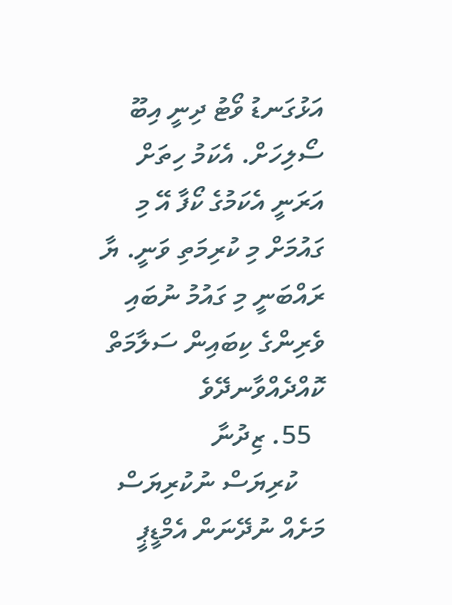އަޅުގަނޑު ވޯޓު ދިނީ އިބޫ ސޯލިހަށް. އެކަމު ހިތަށް އަރަނީ އެކަމުގެ ކޯފާ އޭ މި ގައުމަށް މި ކުރިމަތި ވަނީ. ޔާ ރައްބަނީ މި ގައުމު ނުބައި ވެރިންގެ ކިބައިން ސަލާމަތް ކޮއްދެއްވާނދޭވެ
  55. ޒިދުނާ
    ކުރިޔަސް ނުކުރިޔަސް މަށެއް ނުދޭނަން އެމްޑީޕީ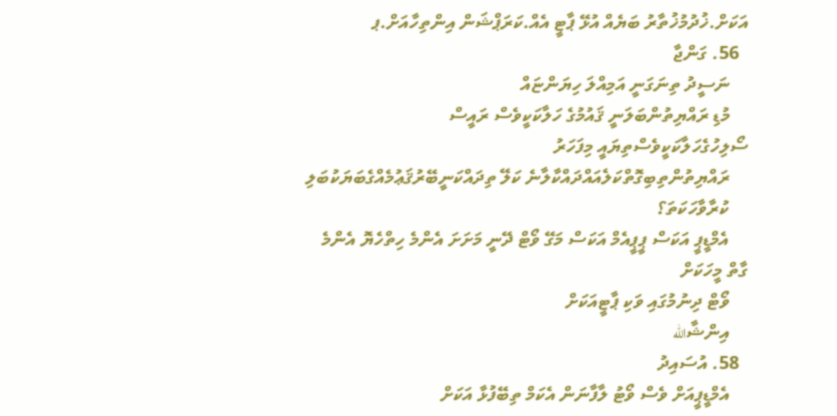އަކަށް.ޚުދުމުޚުތާރު ބަޔެއް އުޅޭ ޕާޓީ އެއް.ކަރަޕްޝަން އިންތިހާއަށް.ޕ
  56. ގަންޖާ
    ނަސީދު ތިނަގަނީ އަމިއްލަ ހިޔަންޏައް
    މުޑި ރައްޔިތުންބަލަނީ ޤައުމުގެ ހަލާކަކީވެސް ރައީސް ސޯލިހުގެހަލާކަކީވެސްތިޔައީ މިފަހަރު
    ރައްޔިތުންތިބިގޮތްކަލެއައްދައްކާލާނެ ކަލޭ ތިދައްކަނީބޭރުޤަޢުމެއްގެބަޔަކުބަލި
    ކުރާވާހަކަތަ؟
    އެމްޑީޕީ އަކަސް ޕީޕީއެމް އަކަސް މަގޭ ވޯޓް ދޭނީ މަށަށަ އެންމެ ހިތްހެޔޮ އެންމެ ގާތް މީހަކަށް
    ވޯޓް ދިނުމުގައި ވަކި ޕާޓީއަކަށް
    އިންޝާالله
  58. އުސައިދު
    އެމްޑީޕީއަށް ވެސް ވޯޓު ލާފާނަން އެކަމް ތިބޭފުޅާ އަކަށް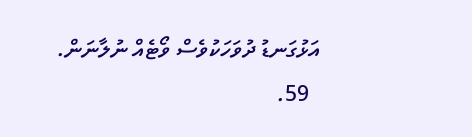އަޅުގަނޑު ދުވަހަކުވެސް ވޯޓެއް ނުލާނަން.
  59.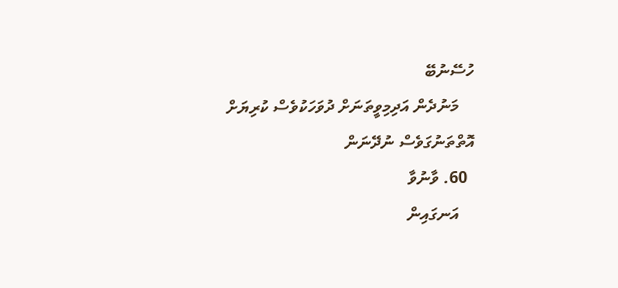ހުސޭނުބޭ
    މަނުދެން އަދިމިވީތަނަށް ދުވަހަކުވެސް ކުރިޔަށް އޮތްތަނުގަވެސް ނުދޭނަން
  60. ވާނުވާ
    އަނގައިން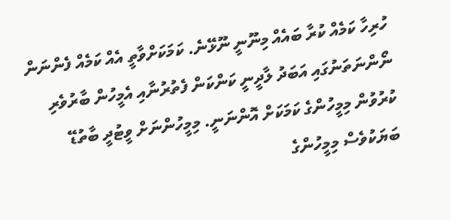ހުރިހާ ކަމެއް ކުރާ ބައެއް މިނޫނީ ނޫޅޭނެ. ކަމަކަށްވާތީ އެއް ކަމެއް ފެންނަން ނޯންނަތަނުގައި އަބަދު ލާދީނީ ކަންކަން ފެތުރުނާއި އެމީހުން ބާރުވެރި ކުރުވުން މިމީހުންގެ ކަމަކަށް އޮންނަނީ. މިމީހުންނަށް ވީޓުދީ ބާތުޑޭ ބަޔަކުވެސް މިމީހުންގެ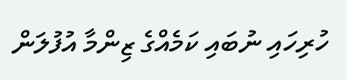ހުރިހައި ނުބައި ކަމެއްގެ ޒިންމާ އުފުލަން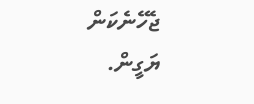ޖެހޭނެކަން ޔަގީން.